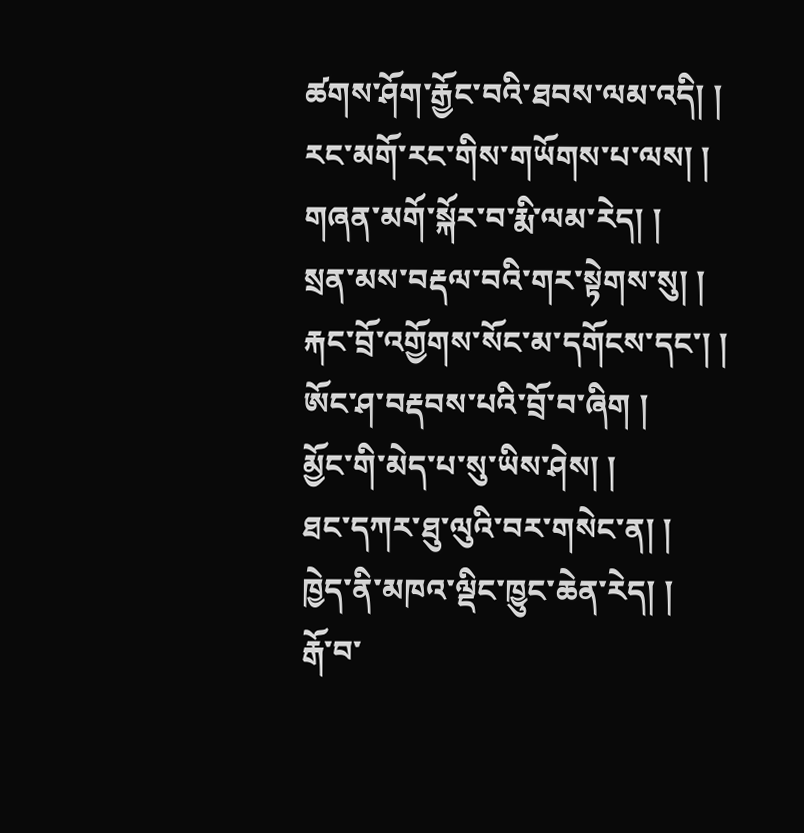ཚགས་ཤོག་རྒྱོང་བའི་ཐབས་ལམ་འདི། །
རང་མགོ་རང་གིས་གཡོགས་པ་ལས། །
གཞན་མགོ་སྐོར་བ་རྨི་ལམ་རེད། །
སྲན་མས་བརྡལ་བའི་གར་སྟེགས་སུ། །
རྐང་བྲོ་འགྱོགས་སོང་མ་དགོངས་དང་། །
ཨོང་ཤ་བརྡབས་པའི་བྲོ་བ་ཞིག །
མྱོང་གི་མེད་པ་སུ་ཡིས་ཤེས། །
ཐང་དཀར་ཐུ་ལུའི་བར་གསེང་ན། །
ཁྱེད་ནི་མཁའ་ལྡིང་ཁྱུང་ཆེན་རེད། །
རྒོ་བ་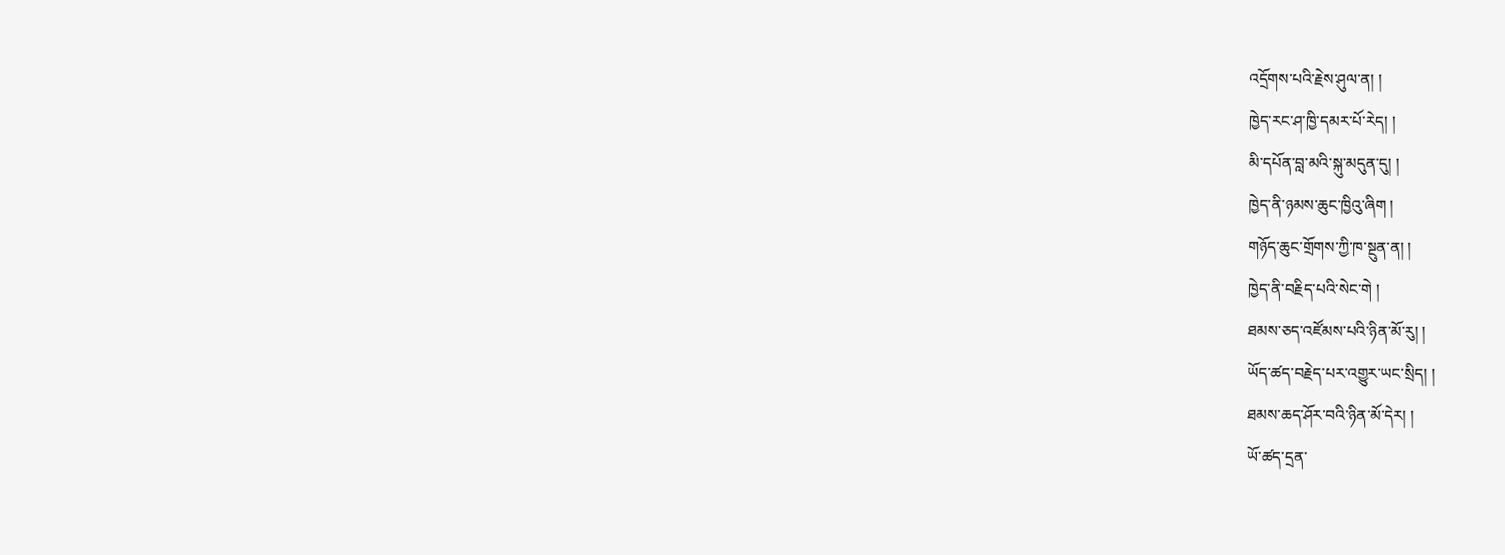འདྲོགས་པའི་རྗེས་ཤུལ་ན། །
ཁྱེད་རང་ཤ་ཁྱི་དམར་པོ་རེད། །
མི་དཔོན་བླ་མའི་སྐུ་མདུན་དུ། །
ཁྱེད་ནི་ཉམས་ཆུང་ཁྱིའུ་ཞིག །
གཉོད་ཆུང་གྲོགས་ཀྱི་ཁ་སྔུན་ན། །
ཁྱེད་ནི་བརྗིད་པའི་སེང་གེ །
ཐམས་ཅད་འཛོམས་པའི་ཉིན་མོ་རུ། །
ཡོད་ཚད་བརྗེད་པར་འགྱུར་ཡང་སྲིད། །
ཐམས་ཆད་ཤོར་བའི་ཉིན་མོ་དེར། །
ཡོ་ཚད་དྲན་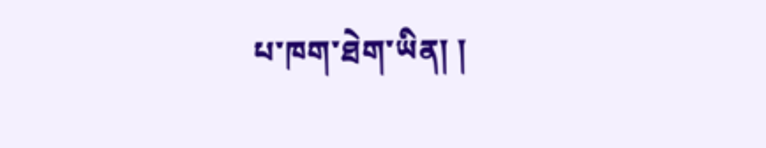པ་ཁག་ཐེག་ཡིན། །